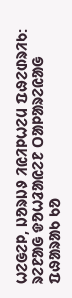ᱦᱮᱜᱮᱞ, ᱡᱚᱨᱡᱽ ᱤᱭᱤᱞᱦᱮᱢ ᱯᱷᱮᱰᱨᱤᱠ: ᱨᱮᱱᱟᱜ ᱫᱚᱦᱲᱟᱭᱮᱱ ᱛᱟᱞᱟᱨᱮᱭᱟᱜ ᱯᱷᱟᱨᱟᱠ ᱠᱚ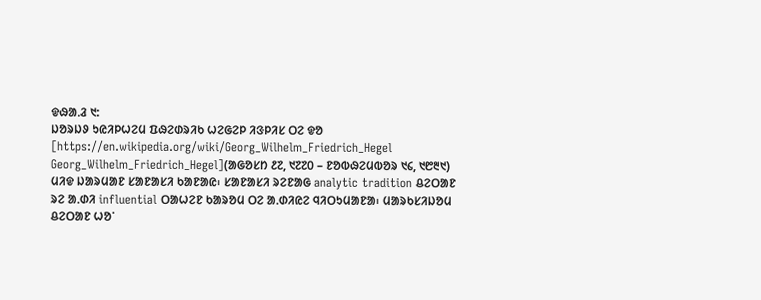ᱫᱷᱟᱹᱲ ᱑:
ᱡᱚᱨᱡᱽ ᱩᱭᱤᱞᱦᱮᱢ ᱯᱷᱮᱰᱨᱤᱠ ᱦᱮᱜᱮᱞ ᱤᱝᱞᱤᱥ ᱛᱮ ᱫᱚ [https://en.wikipedia.org/wiki/Georg_Wilhelm_Friedrich_Hegel Georg_Wilhelm_Friedrich_Hegel](ᱟᱜᱚᱥᱴ ᱒᱗, ᱑᱗᱗᱐ – ᱱᱚᱵᱷᱮᱢᱵᱚᱨ ᱑᱔, ᱑᱘᱓᱑) ᱢᱤᱫ ᱡᱟᱨᱢᱟᱱ ᱥᱟᱱᱟᱥᱤ ᱠᱟᱱᱟᱭ᱾ ᱥᱟᱱᱟᱥᱤ ᱨᱮᱱᱟᱜ analytic tradition ᱪᱮᱛᱟᱱ ᱨᱮ ᱟᱹᱰᱤ influential ᱛᱟᱦᱮᱱ ᱠᱟᱨᱚᱢ ᱛᱮ ᱟᱹᱰᱤᱭᱮ ᱧᱤᱛᱩᱢᱟᱱᱟ᱾ ᱢᱟᱨᱠᱥᱤᱡᱚᱢ ᱪᱮᱛᱟᱱ ᱦᱚᱸ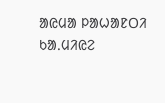ᱟᱭᱢᱟ ᱞᱟᱦᱟᱱᱛᱤ ᱠᱟᱹᱢᱤᱭᱮ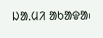ᱡᱟᱹᱢᱤ ᱟᱠᱟᱫᱟ᱾